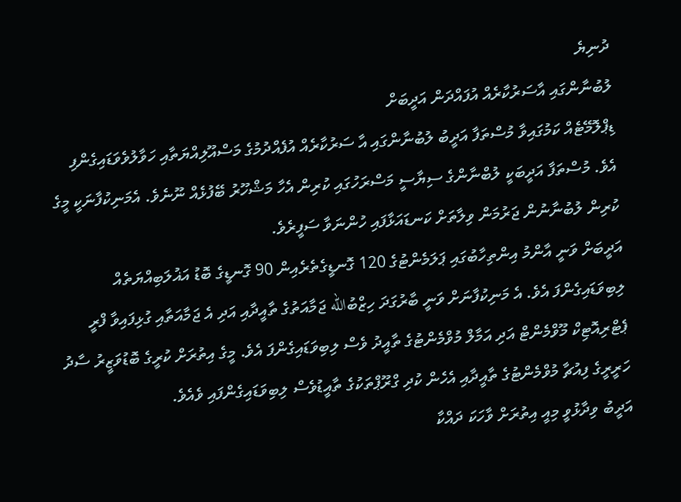ދުނިޔެ
ލުބުނާންގައި އާސަރުކާރެއް އުފައްދަން އަދީބަށް
ޑިޕްލޮމޭޓެއް ކަމުގައިވާ މުސްތަފާ އަދީބު ލުބުނާންގައި އާ ސަރުކާރެއް އުފެއްދުމުގެ މަސްއޫލިއްޔަތާއި ހަވާލުވެވަޑައިގެންފި އެވެ. މުސްތަފާ އަދީބަކީ ލުބްނާންގެ ސިޔާސީ މަސްރަހުގައި ކުރިން އެހާ މަޝްހޫރު ބޭފުޅެއް ނޫނެވެ. އެމަނިކުފާނަކީ މީގެ ކުރިން ލުބުނާނުން ޖަރުމަން ވިލާތަށް ކަނޑައަޅާފައި ހުންނަވާ ސަފީރެވެ.
އަދީބަށް ވަނީ އާންމު އިންތިހާބުގައި ޕަލަމެންޓުގެ 120 ގޮނޑީގެތެރެއިން 90 ގޮނޑީގެ ބޮޑު އަޣުލަބިއްޔަތެއް ލިބިވަޑައިގެންފަ އެވެ. އެ މަނިކުފާނަށް ވަނީ ބާރުގަދަ ހިޒްބުالله ޖަމާއަތުގެ ތާއީދާއި އަދި އެ ޖަމާއަތާއި ގުޅިފައިވާ ފްރީ ޕެޓްރިއޮޓިކް މޫވްމެންޓް އަދި އަމާލް މުވްމެންޓުގެ ތާއީދު ވެސް ލިބިވަޑައިގެންފަ އެވެ. މީގެ އިތުރަށް ކުރީގެ ބޮޑުވަޒީރު ސާދު ހަރީރީގެ ފިއުޗާ މުވްމެންޓުގެ ތާއީދާއި އެހެން ކުދި ގްރޫޕްތަކުގެ ތާއީޑުވެސް ލިބިވަޑައިގެންފައި ވެއެވެ.
އަދީބު ވިދާޅުވީ މިއީ އިތުރަށް ވާހަކަ ދައްކާ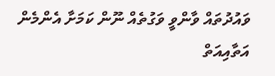ވައުދުތައް ވާންވީ ވަގުތެއް ނޫން ކަމަށާ އެންމެން އަތާއިއަތް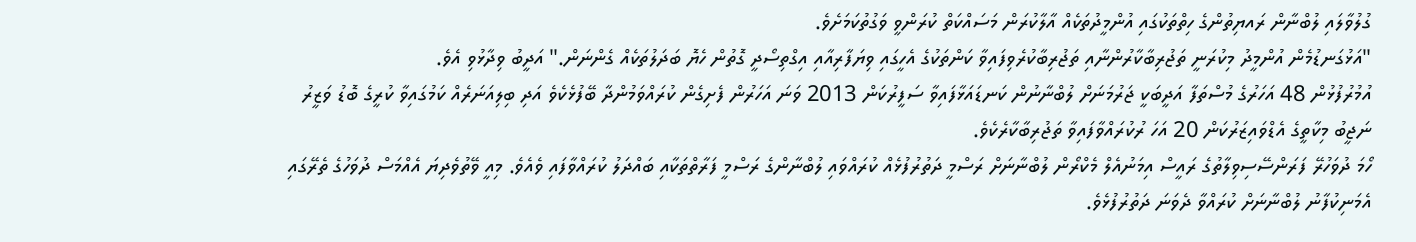ގުލުވާލައި ލުބްނާން ރައޔިތުންގެ ހިތްތަކުގައި އުންމީދުތަކެއް އާލާކުރަން މަސައްކަތް ކުރަންވީ ވަގުތުކަމަށެވެ.
"އަޅުގަނޑުމެން އުންމީދު މިކުރަނީ ތަޖުރިބާކާރުންނާއި ތަޖުރިބާކުރެވިފައިވާ ކަންތަކުގެ އެހީގައި ވިޔަފާރިއާއި އިގްތިސޯދީ ގޮތުން ހެޔޮ ބަދަލުތަކެއް ގެންނަން." އަދީބު ވިދާޅުވި އެވެ.
އުމުރުފުޅުން 48 އަހަރުގެ މުސްތަފާ އަދީބަކީ ޖަރުމަނަށް ލުބްނާނުން ކަނޑައަޅާފައިވާ ސަފީރުކަން 2013 ވަނަ އަހަރުން ފެށިގެން ކުރައްވަމުންދާ ބޭފުޅެކެވެ އަދި ބިލިއަނަރެއް ކަމުގައިވާ ކުރީގެ ބޮޑު ވަޒީރު ނަޖީބު މިކާތީގެ އެޑްވައިޒަރުކަން 20 އަހަ ރުކުރައްވާފައިވާ ތަޖުރިބާކާރެކެވެ.
ހޯމަ ދުވަހުރޭ ފަރަންސޭސިވިލާތުގެ ރައީސް އިމަނުއެލް މެކްރޯން ލުބްނާނަށް ރަސްމީ ދަތުރުފުޅެއް ކުރައްވައި ލުބްނާންގެ ރަސްމީ ފަރާތްތަކާއި ބައްދަލު ކުރައްވާފައި ވެއެވެ. މިއީ ވޭތުވެދިޔަ އެއްމަސް ދުވަހުގެ ތެރޭގައި އެމަނިކުފާނު ލުބްނާނަށް ކުރައްވާ ދެވަނަ ދަތުރުފުޅެވެ.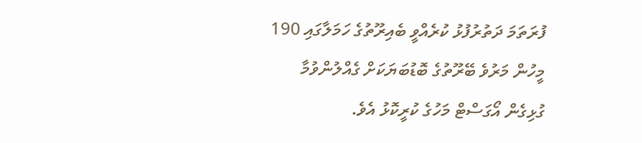ފުރަތަމަ ދަތުރުފުޅު ކުރެއްވީ ބެއިރޫތުގެ ހަމަލާގައި 190 މީހުން މަރުވެ ބޭރޫތުގެ ބޮޑުބަޔަކަށް ގެއްލުންވުމާ ގުޅިގެން އޯގަސްޓް މަހުގެ ކުރީކޮޅު އެވެ.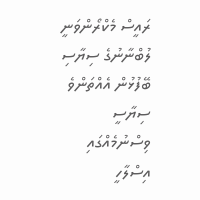ރައީސް މެކްރޯންވަނީ ލުބްނާނުގެ ސިޔާސި ބޭފުޅުން އެއްތަންވެ ސިޔާސީ ވިސްނުމެއްގައި އިސްލާހީ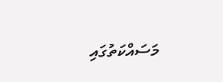މަސައްކަތުގައި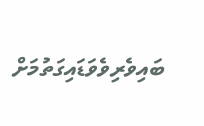ބައިވެރިވެވަޑައިގަތުމަށް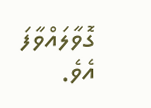ގޮވާލައްވާފަ އެވެ.